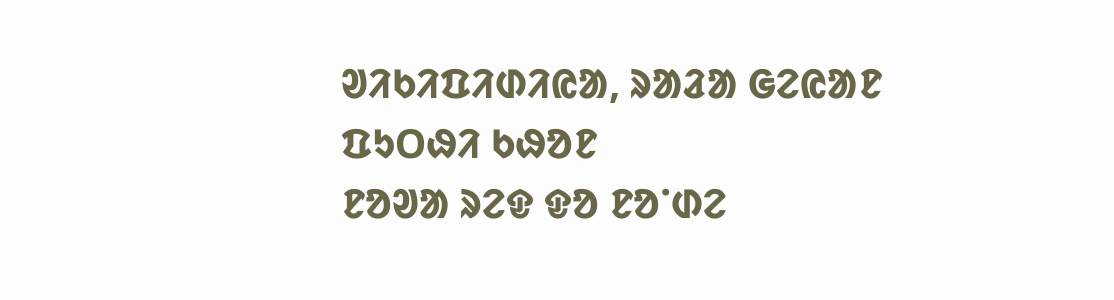ᱣᱤᱠᱤᱯᱤᱰᱤᱭᱟ, ᱨᱟᱲᱟ ᱜᱮᱭᱟᱱ ᱯᱩᱛᱷᱤ ᱠᱷᱚᱱ
ᱱᱚᱣᱟ ᱨᱮᱫ ᱫᱚ ᱱᱚᱸᱰᱮ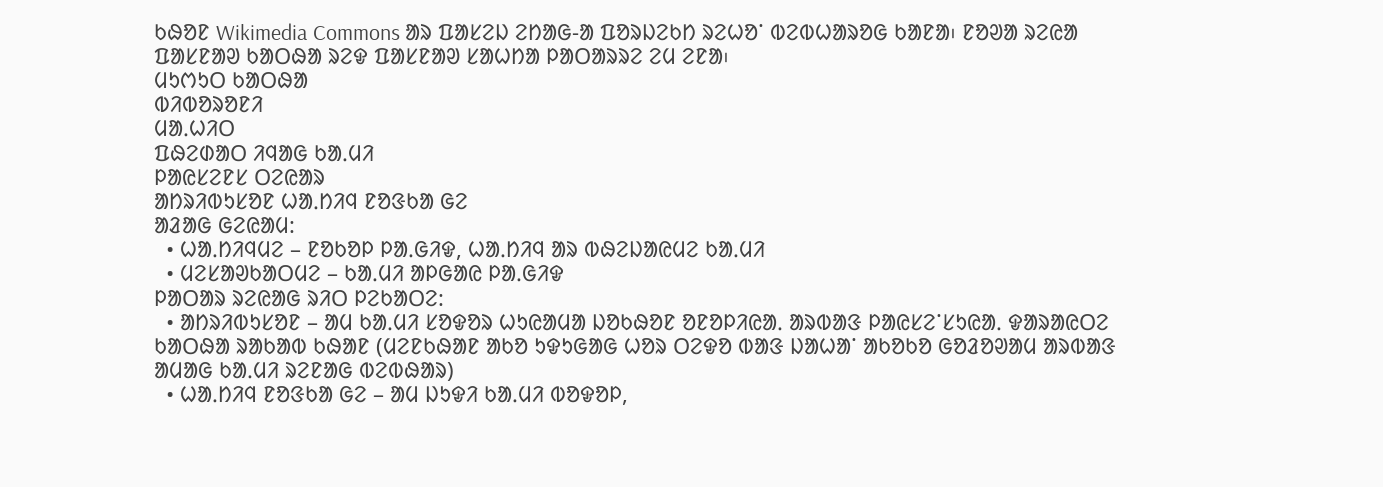ᱠᱷᱚᱱ Wikimedia Commons ᱟᱨ ᱯᱟᱥᱮᱡ ᱮᱴᱟᱜ-ᱟ ᱯᱚᱨᱡᱮᱠᱴ ᱨᱮᱦᱚᱸ ᱵᱮᱵᱦᱟᱨᱚᱜ ᱠᱟᱱᱟ᱾ ᱱᱚᱣᱟ ᱨᱮᱭᱟ ᱯᱟᱥᱱᱟᱣ ᱠᱟᱛᱷᱟ ᱨᱮᱫ ᱯᱟᱥᱱᱟᱣ ᱥᱟᱦᱴᱟ ᱞᱟᱛᱟᱨᱨᱮ ᱮᱢ ᱮᱱᱟ᱾
ᱢᱩᱬᱩᱛ ᱠᱟᱛᱷᱟ
ᱵᱤᱵᱚᱨᱚᱱᱤ
ᱢᱟᱹᱦᱤᱛ
ᱯᱷᱮᱰᱟᱛ ᱤᱧᱟᱜ ᱠᱟᱹᱢᱤ
ᱞᱟᱭᱥᱮᱱᱥ ᱛᱮᱭᱟᱨ
ᱟᱴᱨᱤᱵᱩᱥᱚᱱ ᱦᱟᱹᱴᱤᱧ ᱱᱚᱝᱠᱟ ᱜᱮ
ᱟᱲᱟᱜ ᱜᱮᱭᱟᱢ:
  • ᱦᱟᱹᱴᱤᱧᱢᱮ – ᱱᱚᱠᱚᱞ ᱞᱟᱹᱜᱤᱫ, ᱦᱟᱹᱴᱤᱧ ᱟᱨ ᱵᱷᱮᱡᱟᱭᱢᱮ ᱠᱟᱹᱢᱤ
  • ᱢᱮᱥᱟᱣᱠᱟᱛᱢᱮ – ᱠᱟᱹᱢᱤ ᱟᱞᱜᱟᱭ ᱞᱟᱹᱜᱤᱫ
ᱞᱟᱛᱟᱨ ᱨᱮᱭᱟᱜ ᱨᱤᱛ ᱞᱮᱠᱟᱛᱮ:
  • ᱟᱴᱨᱤᱵᱩᱥᱚᱱ – ᱟᱢ ᱠᱟᱹᱢᱤ ᱥᱚᱫᱚᱨ ᱦᱩᱭᱟᱢᱟ ᱡᱚᱠᱷᱚᱱ ᱚᱱᱚᱞᱤᱭᱟᱹ ᱟᱨᱵᱟᱝ ᱞᱟᱭᱥᱮᱸᱥᱩᱭᱟᱹ ᱫᱟᱨᱟᱭᱛᱮ ᱠᱟᱛᱷᱟ ᱨᱟᱠᱟᱵ ᱠᱷᱟᱱ (ᱢᱮᱱᱠᱷᱟᱱ ᱟᱠᱚ ᱩᱫᱩᱜᱟᱜ ᱦᱚᱨ ᱛᱮᱫᱚ ᱵᱟᱝ ᱡᱟᱦᱟᱸ ᱟᱠᱚᱠᱚ ᱜᱚᱲᱚᱣᱟᱢ ᱟᱨᱵᱟᱝ ᱟᱢᱟᱜ ᱠᱟᱹᱢᱤ ᱨᱮᱱᱟᱜ ᱵᱮᱵᱷᱟᱨ)
  • ᱦᱟᱹᱴᱤᱧ ᱱᱚᱝᱠᱟ ᱜᱮ – ᱟᱢ ᱡᱩᱫᱤ ᱠᱟᱹᱢᱤ ᱵᱚᱫᱚᱞ,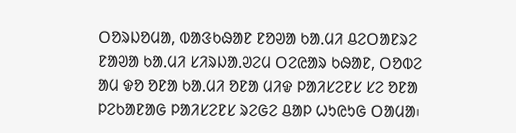ᱛᱚᱨᱡᱚᱢᱟ, ᱵᱟᱝᱠᱷᱟᱱ ᱱᱚᱣᱟ ᱠᱟᱹᱢᱤ ᱪᱮᱛᱟᱱᱨᱮ ᱱᱟᱣᱟ ᱠᱟᱹᱢᱤ ᱥᱤᱨᱡᱟᱹᱣᱮᱢ ᱛᱮᱭᱟᱨ ᱠᱷᱟᱱ, ᱛᱚᱵᱮ ᱟᱢ ᱫᱚ ᱚᱱᱟ ᱠᱟᱹᱢᱤ ᱚᱱᱟ ᱢᱤᱫ ᱞᱟᱤᱥᱮᱱᱥ ᱥᱮ ᱚᱱᱟ ᱞᱮᱠᱟᱱᱟᱜ ᱞᱟᱤᱥᱮᱱᱥ ᱨᱮᱜᱮ ᱪᱟᱞ ᱦᱩᱭᱩᱜ ᱛᱟᱢᱟ᱾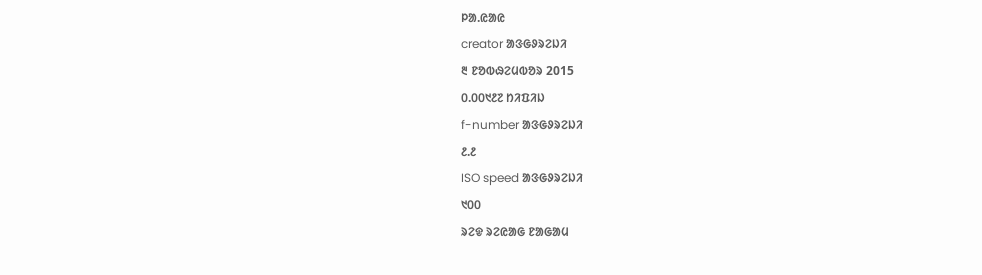ᱞᱟ.ᱭᱟᱭ
creator ᱟᱝᱜᱽᱨᱮᱡᱤ
᱓ ᱱᱚᱵᱷᱮᱢᱵᱚᱨ 2015
᱐.᱐᱐᱑᱒᱗ ᱴᱤᱯᱤᱡ
f-number ᱟᱝᱜᱽᱨᱮᱡᱤ
᱒.᱒
ISO speed ᱟᱝᱜᱽᱨᱮᱡᱤ
᱑᱐᱐
ᱨᱮᱫ ᱨᱮᱭᱟᱜ ᱱᱟᱜᱟᱢ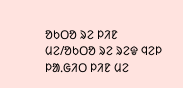ᱚᱠᱛᱚ ᱨᱮ ᱞᱤᱱ ᱢᱮ/ᱚᱠᱛᱚ ᱨᱮ ᱨᱮᱫ ᱧᱮᱞ ᱞᱟᱹᱜᱤᱛ ᱞᱤᱱ ᱢᱮ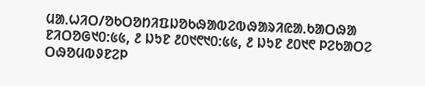ᱢᱟᱹᱦᱤᱛ/ᱚᱠᱛᱚᱴᱤᱯᱡᱚᱠᱷᱟᱵᱮᱵᱷᱟᱨᱤᱭᱟᱹᱠᱟᱛᱷᱟ
ᱱᱤᱛᱚᱜ᱑᱐:᱕᱕, ᱒ ᱡᱩᱱ ᱒᱐᱑᱖᱑᱐:᱕᱕, ᱒ ᱡᱩᱱ ᱒᱐᱑᱖ ᱞᱮᱠᱟᱛᱮ ᱛᱷᱚᱢᱵᱽᱱᱮᱞ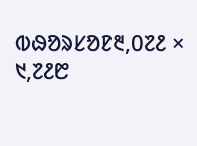ᱵᱷᱚᱨᱥᱚᱱ᱓,᱐᱗᱒ × ᱑,᱗᱒᱘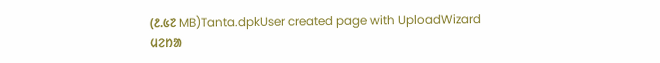(᱒.᱕᱗ MB)Tanta.dpkUser created page with UploadWizard
ᱢᱮᱴᱟ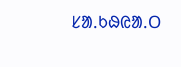ᱥᱟᱹᱠᱷᱭᱟᱹᱛ